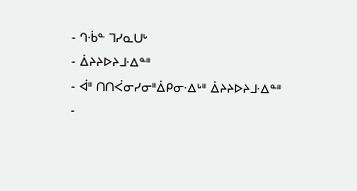- ᒉᐧᑳᓐ ᒣᓯᓇᑌᒡ
- ᐄᔨᔨᐅᔨᒧᐧᐃᓐᐦ
- ᐋᐦ ᑎᑎᐹᓂᓯᓂᐦᐄᑭᓂᐧᐃᒡᐦ ᐄᔨᔨᐅᔨᒧᐧᐃᓐᐦ
-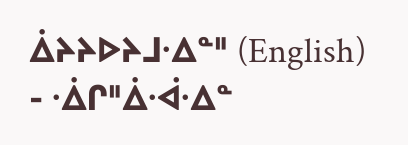ᐄᔨᔨᐅᔨᒧᐧᐃᓐᐦ (English)
- ᐧᐄᒋᐦᐄᐧᐋᐧᐃᓐ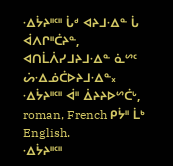ᐧᐃᔮᔨᐦᑦᐦ ᒑᒄ ᐊᔨᒧᐧᐃᓐ ᒑ ᐋᐱᒋᐦᑖᔨᓐ, ᐊᑎᒫᐲᓯᒧᔨᒧᐧᐃᓐ ᓈᔥᑦ ᔖᐧᐃᓅᑖᐅᔨᒧᐧᐃᓐ᙮
ᐧᐃᔮᔨᐦᑦᐦ ᐋᐦ ᐄᔨᔨᐅᔥᑖᒡ, roman, French ᑭᔮᐦ ᒫᒃ English.
ᐧᐃᔮᔨᐦᑦᐦ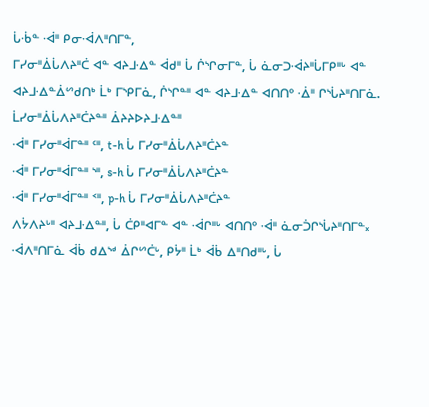ᒑᐧᑳᓐ ᐧᐋᐦ ᑭᓂᐧᐋᐱᐦᑎᒥᓐ,
ᒥᓯᓂᐦᐄᒑᐱᔨᐦᑖ ᐊᓐ ᐊᔨᒧᐧᐃᓐ ᐋᑯᐦ ᒑ ᒌᔅᒋᓂᒥᓐ, ᒑ ᓈᓂᑐᐧᐋᔨᐦᒑᒥᑭᐦᒡ ᐊᓐ ᐊᔨᒧᐧᐃᓐᐄᔥᑯᑎᒃ ᒫᒃ ᒥᔅᑭᒥᓈ, ᒌᔅᒋᓐᐦ ᐊᓐ ᐊᔨᒧᐧᐃᓐ ᐊᑎᑎᐤ ᐧᐄᐦ ᒋᔅᒑᔨᐦᑎᒥᓈ.
ᒫᓯᓂᐦᐄᒑᐱᔨᐦᑖᔨᓐᐦ ᐄᔨᔨᐅᔨᒧᐧᐃᓐᐦ
ᐧᐋᐦ ᒥᓯᓂᐦᐋᒥᓐᐦ ᑦᐦ, t-h ᒑ ᒥᓯᓂᐦᐄᒑᐱᔨᐦᑖᔨᓐ
ᐧᐋᐦ ᒥᓯᓂᐦᐋᒥᓐᐦ ᔅᐦ, s-h ᒑ ᒥᓯᓂᐦᐄᒑᐱᔨᐦᑖᔨᓐ
ᐧᐋᐦ ᒥᓯᓂᐦᐋᒥᓐᐦ ᑉᐦ, p-h ᒑ ᒥᓯᓂᐦᐄᒑᐱᔨᐦᑖᔨᓐ
ᐱᔮᐱᔨᒡᐦ ᐊᔨᒧᐧᐃᓐᐦ, ᒑ ᑖᑭᐦᐊᒥᓐ ᐊᓐ ᐧᐋᒋᐦᒡ ᐊᑎᑎᐤ ᐧᐋᐦ ᓈᓂᑑᒋᔅᒑᔨᐦᑎᒥᓐ᙮
ᐧᐋᐱᐦᑎᒥᓈ ᐋᑳ ᑯᐃᔅᒄ ᐄᒋᔥᑖᒡ, ᑭᔮᐦ ᒫᒃ ᐋᑳ ᐃᐦᑎᑯᐦᒡ, ᒑ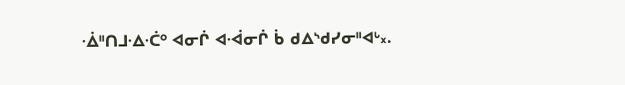ᐧᐄᐦᑎᒧᐧᐃᐧᑖᐤ ᐊᓂᒌ ᐊᐧᐋᓂᒌ ᑳ ᑯᐃᔅᑯᓯᓂᐦᐊᒡ᙮.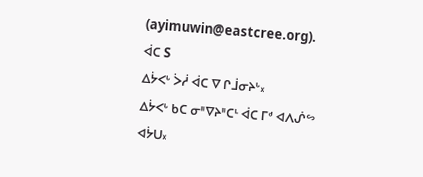(ayimuwin@eastcree.org).
ᐋᑕ S
ᐃᔮᐸᒡ ᐴᓲ ᐋᑕ ᐁ ᒋᒨᓂᔨᒡ᙮
ᐃᔮᐸᒡ ᑲᑕ ᓂᐦᐁᔨᐦᑕᒻ ᐋᑕ ᒥᒄ ᐊᐱᔒᔥ ᐊᔮᑌ᙮